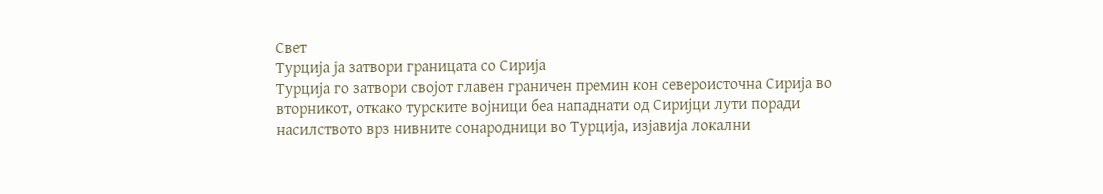Свет
Турција ја затвори границата со Сирија
Турција го затвори својот главен граничен премин кон североисточна Сирија во вторникот, откако турските војници беа нападнати од Сиријци лути поради насилството врз нивните сонародници во Турција, изјавија локални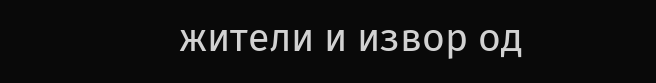жители и извор од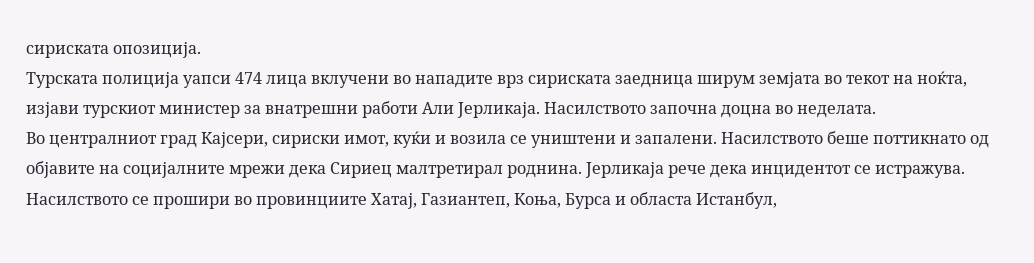сириската опозиција.
Турската полиција уапси 474 лица вклучени во нападите врз сириската заедница ширум земјата во текот на ноќта, изјави турскиот министер за внатрешни работи Али Јерликаја. Насилството започна доцна во неделата.
Во централниот град Кајсери, сириски имот, куќи и возила се уништени и запалени. Насилството беше поттикнато од објавите на социјалните мрежи дека Сириец малтретирал роднина. Јерликаја рече дека инцидентот се истражува.
Насилството се прошири во провинциите Хатај, Газиантеп, Коња, Бурса и областа Истанбул,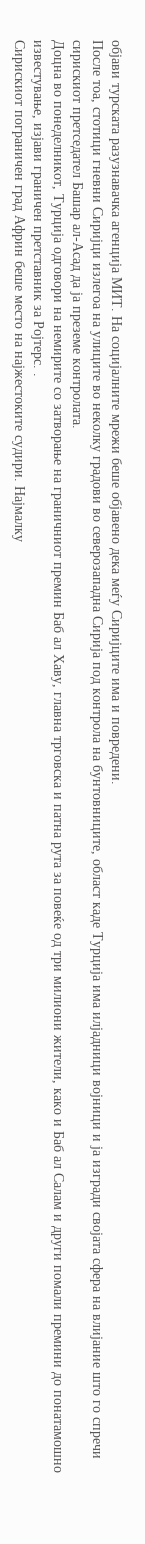објави турската разузнавачка агенција МИТ. На социјалните мрежи беше објавено дека меѓу Сиријците има и повредени.
После тоа, стотици гневни Сиријци излегоа на улиците во неколку градови во северозападна Сирија под контрола на бунтовниците, област каде Турција има илјадници војници и ја изгради својата сфера на влијание што го спречи сирискиот претседател Башар ал-Асад да ја преземе контролата.
Доцна во понеделникот, Турција одговори на немирите со затворање на граничниот премин Баб ал Хаву, главна трговска и патна рута за повеќе од три милиони жители, како и Баб ал Салам и други помали премини до понатамошно известување, изјави граничен претставник за Ројтерс. .
Сирискиот пограничен град Африн беше место на најжестоките судири. Најмалку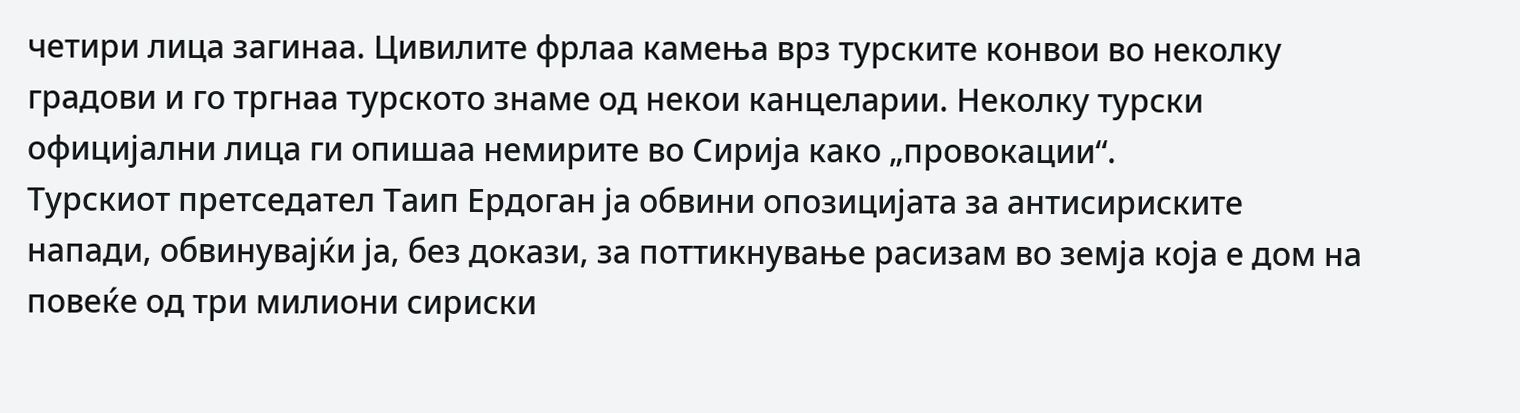четири лица загинаа. Цивилите фрлаа камења врз турските конвои во неколку градови и го тргнаа турското знаме од некои канцеларии. Неколку турски официјални лица ги опишаа немирите во Сирија како „провокации“.
Турскиот претседател Таип Ердоган ја обвини опозицијата за антисириските напади, обвинувајќи ја, без докази, за поттикнување расизам во земја која е дом на повеќе од три милиони сириски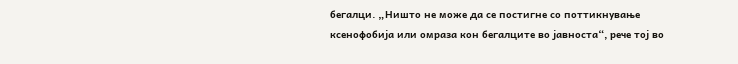бегалци. „Ништо не може да се постигне со поттикнување ксенофобија или омраза кон бегалците во јавноста“, рече тој во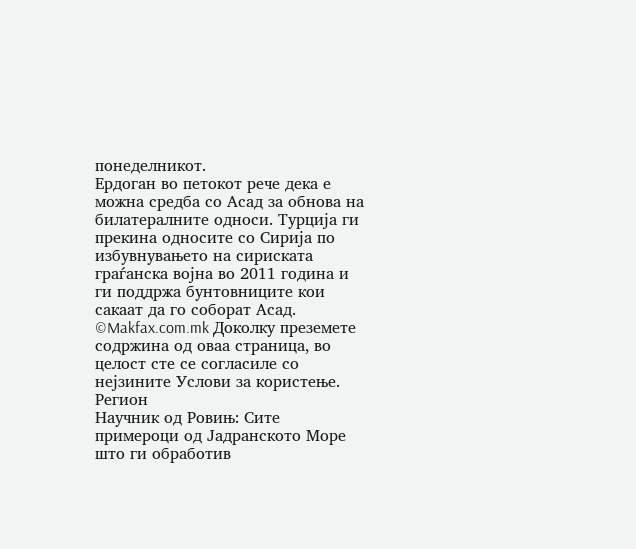понеделникот.
Ердоган во петокот рече дека е можна средба со Асад за обнова на билатералните односи. Турција ги прекина односите со Сирија по избувнувањето на сириската граѓанска војна во 2011 година и ги поддржа бунтовниците кои сакаат да го соборат Асад.
©Makfax.com.mk Доколку преземете содржина од оваа страница, во целост сте се согласиле со нејзините Услови за користење.
Регион
Научник од Ровињ: Сите примероци од Јадранското Море што ги обработив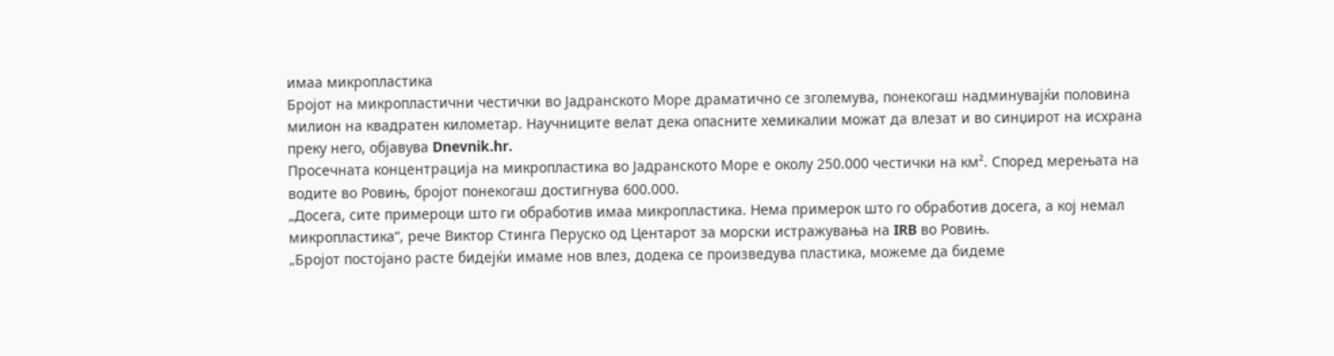имаа микропластика
Бројот на микропластични честички во Јадранското Море драматично се зголемува, понекогаш надминувајќи половина милион на квадратен километар. Научниците велат дека опасните хемикалии можат да влезат и во синџирот на исхрана преку него, објавува Dnevnik.hr.
Просечната концентрација на микропластика во Јадранското Море е околу 250.000 честички на км². Според мерењата на водите во Ровињ, бројот понекогаш достигнува 600.000.
„Досега, сите примероци што ги обработив имаа микропластика. Нема примерок што го обработив досега, а кој немал микропластика“, рече Виктор Стинга Перуско од Центарот за морски истражувања на IRB во Ровињ.
„Бројот постојано расте бидејќи имаме нов влез, додека се произведува пластика, можеме да бидеме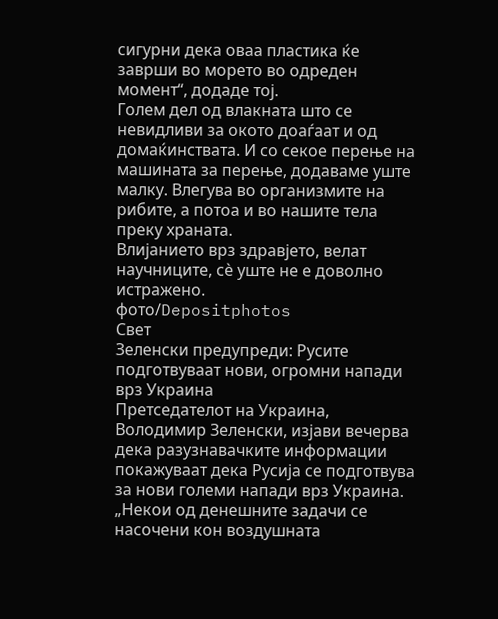сигурни дека оваа пластика ќе заврши во морето во одреден момент“, додаде тој.
Голем дел од влакната што се невидливи за окото доаѓаат и од домаќинствата. И со секое перење на машината за перење, додаваме уште малку. Влегува во организмите на рибите, а потоа и во нашите тела преку храната.
Влијанието врз здравјето, велат научниците, сè уште не е доволно истражено.
фото/Depositphotos
Свет
Зеленски предупреди: Русите подготвуваат нови, огромни напади врз Украина
Претседателот на Украина, Володимир Зеленски, изјави вечерва дека разузнавачките информации покажуваат дека Русија се подготвува за нови големи напади врз Украина.
„Некои од денешните задачи се насочени кон воздушната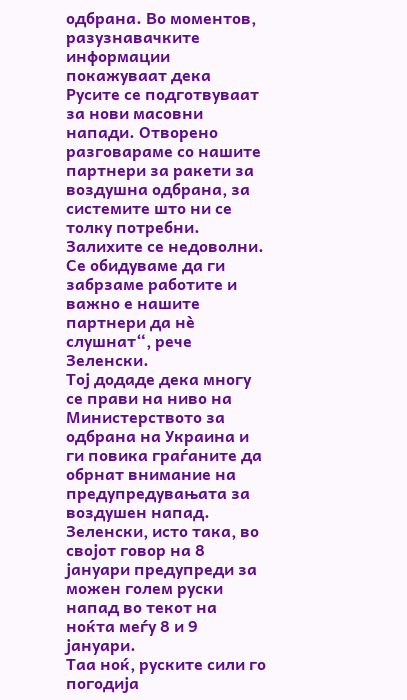одбрана. Во моментов, разузнавачките информации покажуваат дека Русите се подготвуваат за нови масовни напади. Отворено разговараме со нашите партнери за ракети за воздушна одбрана, за системите што ни се толку потребни. Залихите се недоволни. Се обидуваме да ги забрзаме работите и важно е нашите партнери да нè слушнат“, рече Зеленски.
Тој додаде дека многу се прави на ниво на Министерството за одбрана на Украина и ги повика граѓаните да обрнат внимание на предупредувањата за воздушен напад.
Зеленски, исто така, во својот говор на 8 јануари предупреди за можен голем руски напад во текот на ноќта меѓу 8 и 9 јануари.
Таа ноќ, руските сили го погодија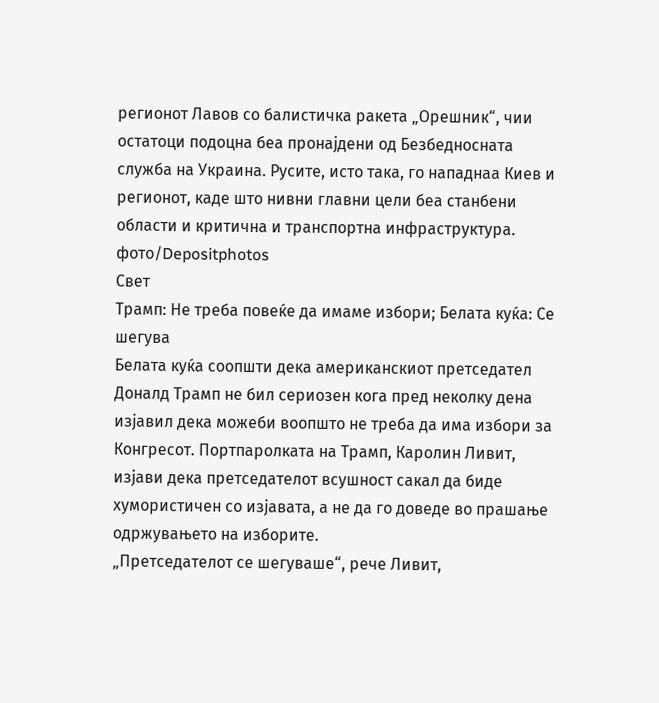регионот Лавов со балистичка ракета „Орешник“, чии остатоци подоцна беа пронајдени од Безбедносната служба на Украина. Русите, исто така, го нападнаа Киев и регионот, каде што нивни главни цели беа станбени области и критична и транспортна инфраструктура.
фото/Depositphotos
Свет
Трамп: Не треба повеќе да имаме избори; Белата куќа: Се шегува
Белата куќа соопшти дека американскиот претседател Доналд Трамп не бил сериозен кога пред неколку дена изјавил дека можеби воопшто не треба да има избори за Конгресот. Портпаролката на Трамп, Каролин Ливит, изјави дека претседателот всушност сакал да биде хумористичен со изјавата, а не да го доведе во прашање одржувањето на изборите.
„Претседателот се шегуваше“, рече Ливит,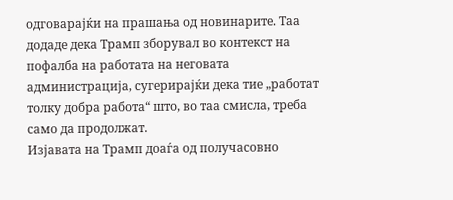одговарајќи на прашања од новинарите. Таа додаде дека Трамп зборувал во контекст на пофалба на работата на неговата администрација, сугерирајќи дека тие „работат толку добра работа“ што, во таа смисла, треба само да продолжат.
Изјавата на Трамп доаѓа од получасовно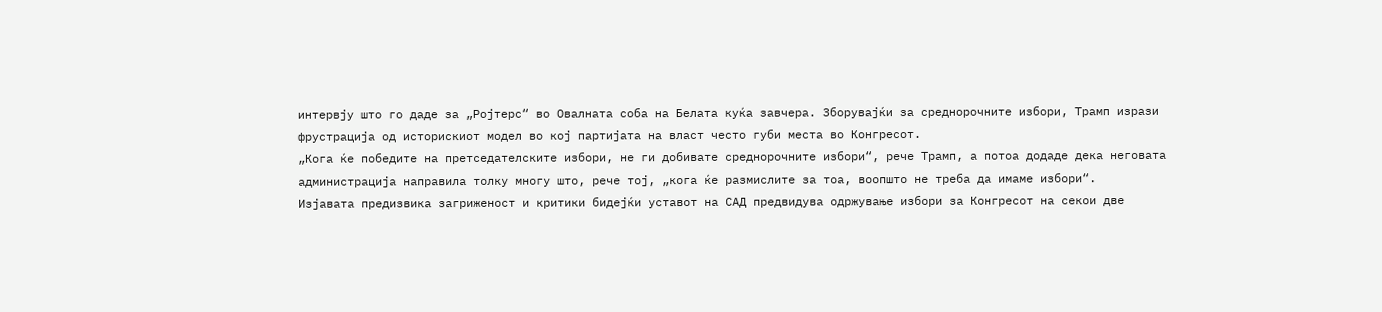интервју што го даде за „Ројтерс“ во Овалната соба на Белата куќа завчера. Зборувајќи за среднорочните избори, Трамп изрази фрустрација од историскиот модел во кој партијата на власт често губи места во Конгресот.
„Кога ќе победите на претседателските избори, не ги добивате среднорочните избори“, рече Трамп, а потоа додаде дека неговата администрација направила толку многу што, рече тој, „кога ќе размислите за тоа, воопшто не треба да имаме избори“.
Изјавата предизвика загриженост и критики бидејќи уставот на САД предвидува одржување избори за Конгресот на секои две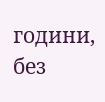години, без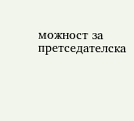можност за претседателска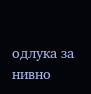одлука за нивно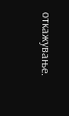откажување.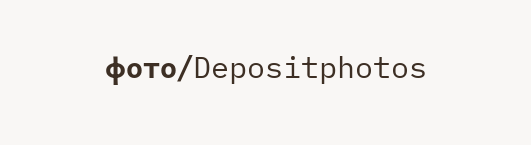фото/Depositphotos